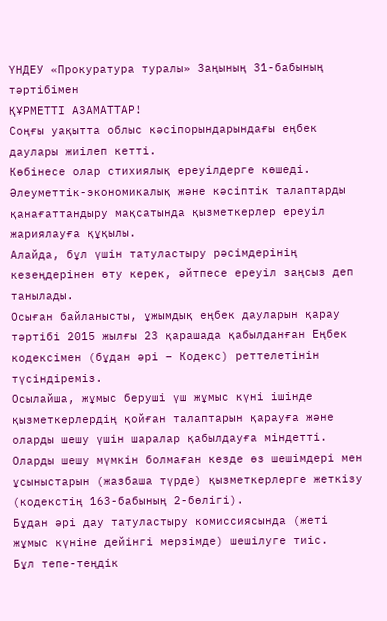ҮНДЕУ «Прокуратура туралы» Заңының 31-бабының тәртібімен
ҚҰРМЕТТІ АЗАМАТТАР!
Соңғы уақытта облыс кәсіпорындарындағы еңбек даулары жиілеп кетті.
Көбінесе олар стихиялық ереуілдерге көшеді.
Әлеуметтік-экономикалық және кәсіптік талаптарды қанағаттандыру мақсатында қызметкерлер ереуіл жариялауға құқылы.
Алайда, бұл үшін татуластыру рәсімдерінің кезеңдерінен өту керек, әйтпесе ереуіл заңсыз деп танылады.
Осыған байланысты, ұжымдық еңбек дауларын қарау тәртібі 2015 жылғы 23 қарашада қабылданған Еңбек кодексімен (бұдан әрі – Кодекс) реттелетінін түсіндіреміз.
Осылайша, жұмыс беруші үш жұмыс күні ішінде қызметкерлердің қойған талаптарын қарауға және оларды шешу үшін шаралар қабылдауға міндетті.
Оларды шешу мүмкін болмаған кезде өз шешімдері мен ұсыныстарын (жазбаша түрде) қызметкерлерге жеткізу (кодекстің 163-бабының 2-бөлігі).
Бұдан әрі дау татуластыру комиссиясында (жеті жұмыс күніне дейінгі мерзімде) шешілуге тиіс.
Бұл тепе-теңдік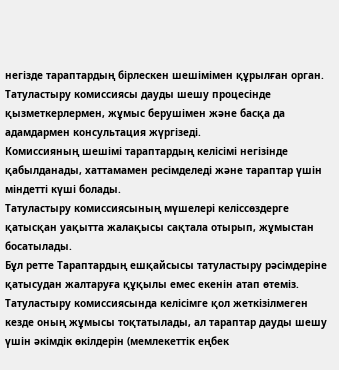негізде тараптардың бірлескен шешімімен құрылған орган.
Татуластыру комиссиясы дауды шешу процесінде қызметкерлермен, жұмыс берушімен және басқа да адамдармен консультация жүргізеді.
Комиссияның шешімі тараптардың келісімі негізінде қабылданады, хаттамамен ресімделеді және тараптар үшін міндетті күші болады.
Татуластыру комиссиясының мүшелері келіссөздерге қатысқан уақытта жалақысы сақтала отырып, жұмыстан босатылады.
Бұл ретте Тараптардың ешқайсысы татуластыру рәсімдеріне қатысудан жалтаруға құқылы емес екенін атап өтеміз.
Татуластыру комиссиясында келісімге қол жеткізілмеген кезде оның жұмысы тоқтатылады, ал тараптар дауды шешу үшін әкімдік өкілдерін (мемлекеттік еңбек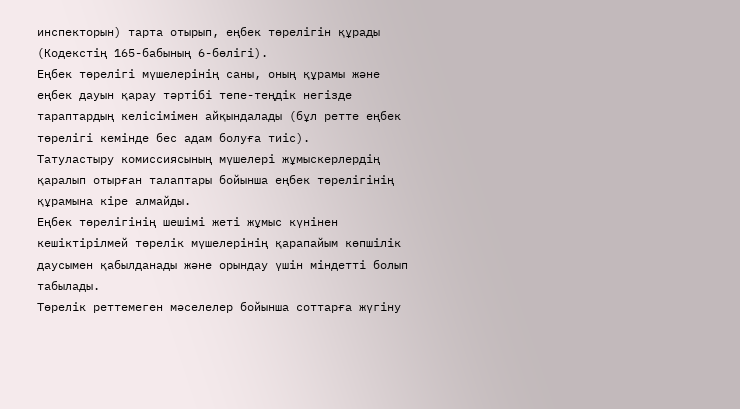инспекторын) тарта отырып, еңбек төрелігін құрады (Кодекстің 165-бабының 6-бөлігі).
Еңбек төрелігі мүшелерінің саны, оның құрамы және еңбек дауын қарау тәртібі тепе-теңдік негізде тараптардың келісімімен айқындалады (бұл ретте еңбек төрелігі кемінде бес адам болуға тиіс).
Татуластыру комиссиясының мүшелері жұмыскерлердің қаралып отырған талаптары бойынша еңбек төрелігінің құрамына кіре алмайды.
Еңбек төрелігінің шешімі жеті жұмыс күнінен кешіктірілмей төрелік мүшелерінің қарапайым көпшілік даусымен қабылданады және орындау үшін міндетті болып табылады.
Төрелік реттемеген мәселелер бойынша соттарға жүгіну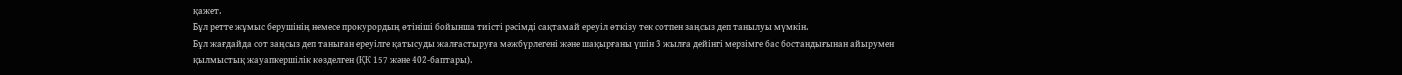қажет.
Бұл ретте жұмыс берушінің немесе прокурордың өтініші бойынша тиісті рәсімді сақтамай ереуіл өткізу тек сотпен заңсыз деп танылуы мүмкін.
Бұл жағдайда сот заңсыз деп таныған ереуілге қатысуды жалғастыруға мәжбүрлегені және шақырғаны үшін 3 жылға дейінгі мерзімге бас бостандығынан айырумен қылмыстық жауапкершілік көзделген (ҚК 157 және 402-баптары).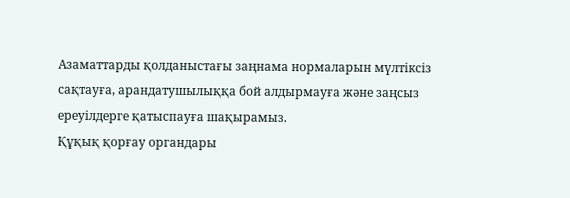Азаматтарды қолданыстағы заңнама нормаларын мүлтіксіз сақтауға, арандатушылыққа бой алдырмауға және заңсыз ереуілдерге қатыспауға шақырамыз.
Құқық қорғау органдары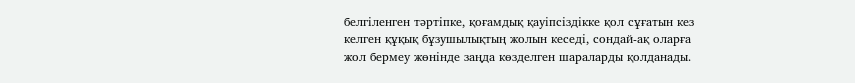белгіленген тәртіпке, қоғамдық қауіпсіздікке қол сұғатын кез келген құқық бұзушылықтың жолын кеседі, сондай-ақ оларға жол бермеу жөнінде заңда көзделген шараларды қолданады.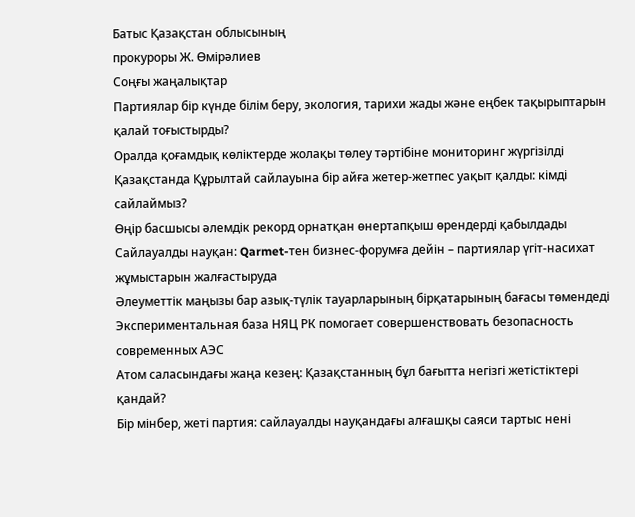Батыс Қазақстан облысының
прокуроры Ж. Өмірәлиев
Соңғы жаңалықтар
Партиялар бір күнде білім беру, экология, тарихи жады және еңбек тақырыптарын қалай тоғыстырды?
Оралда қоғамдық көліктерде жолақы төлеу тәртібіне мониторинг жүргізілді
Қазақстанда Құрылтай сайлауына бір айға жетер-жетпес уақыт қалды: кімді сайлаймыз?
Өңір басшысы әлемдік рекорд орнатқан өнертапқыш өрендерді қабылдады
Сайлауалды науқан: Qarmet-тен бизнес-форумға дейін – партиялар үгіт-насихат жұмыстарын жалғастыруда
Әлеуметтік маңызы бар азық-түлік тауарларының бірқатарының бағасы төмендеді
Экспериментальная база НЯЦ РК помогает совершенствовать безопасность современных АЭС
Атом саласындағы жаңа кезең: Қазақстанның бұл бағытта негізгі жетістіктері қандай?
Бір мінбер, жеті партия: сайлауалды науқандағы алғашқы саяси тартыс нені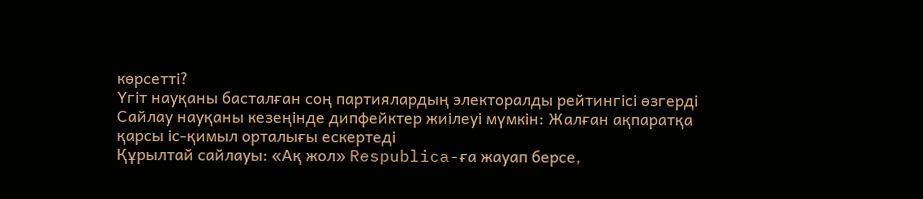көрсетті?
Үгіт науқаны басталған соң партиялардың электоралды рейтингісі өзгерді
Сайлау науқаны кезеңінде дипфейктер жиілеуі мүмкін: Жалған ақпаратқа қарсы іс-қимыл орталығы ескертеді
Құрылтай сайлауы: «Ақ жол» Respublica-ға жауап берсе,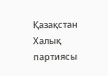Қазақстан Халық партиясы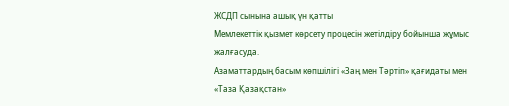ЖСДП сынына ашық үн қатты
Мемлекеттік қызмет көрсету процесін жетілдіру бойынша жұмыс жалғасуда.
Азаматтардың басым көпшілігі «Заң мен Тәртіп» қағидаты мен «Таза Қазақстан»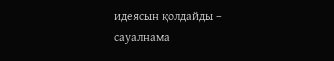идеясын қолдайды – сауалнама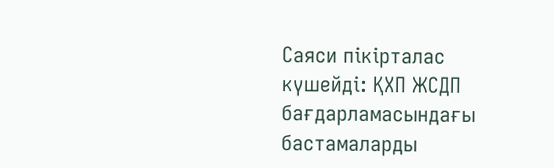Саяси пікірталас күшейді: ҚХП ЖСДП бағдарламасындағы бастамаларды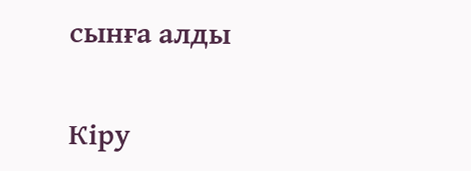сынға алды

Кіру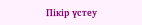Пікір үстеу